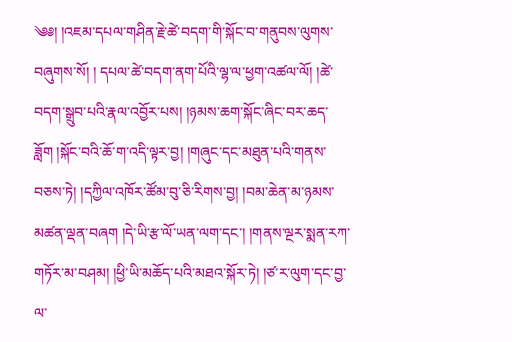༄༅། །འཇམ་དཔལ་གཤིན་རྗེ་ཚེ་བདག་གི་སྐོང་བ་གནུབས་ལུགས་བཞུགས་སོ། ། དཔལ་ཚེ་བདག་ནག་པོའི་ལྷ་ལ་ཕྱག་འཚལ་ལོ། །ཚེ་བདག་སྒྲུབ་པའི་རྣལ་འབྱོར་པས། །ཉམས་ཆག་སྐོང་ཞིང་བར་ཆད་ཟློག །སྐོང་བའི་ཆོ་ག་འདི་ལྟར་བྱ། །གཞུང་དང་མཐུན་པའི་གནས་བཅས་ཏེ། །དཀྱིལ་འཁོར་ཚོམ་བུ་ཅི་རིགས་བྱ། །བམ་ཆེན་མ་ཉམས་མཚན་ལྡན་བཞག །དེ་ཡི་རྩ་ལོ་ཡན་ལག་དང་། །གནས་ལྔར་སྨན་རཀ་གཏོར་མ་བཤམ། །ཕྱི་ཡི་མཆོད་པའི་མཐའ་སྐོར་ཏེ། །ཙ་ར་ལུག་དང་བྱ་ལ་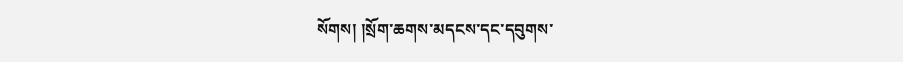སོགས། །སྲོག་ཆགས་མདངས་དང་དབུགས་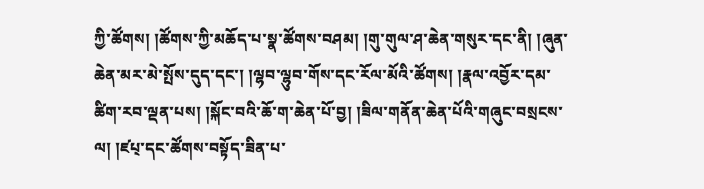ཀྱི་ཚོགས། །ཚོགས་ཀྱི་མཆོད་པ་སྣ་ཚོགས་བཤམ། །གུ་གུལ་ཤ་ཆེན་གསུར་དང་ནི། །ཞུན་ཆེན་མར་མེ་སྤོས་དུད་དང་། །ལྷབ་ལྷུབ་གོས་དང་རོལ་མོའི་ཚོགས། །རྣལ་འབྱོར་དམ་ཚིག་རབ་ལྡན་པས། །སྐོང་བའི་ཆོ་ག་ཆེན་པོ་བྱ། །ཟིལ་གནོན་ཆེན་པོའི་གཞུང་བསྲངས་ལ། །ཛཔ྄་དང་ཚོགས་བསྟོད་ཟིན་པ་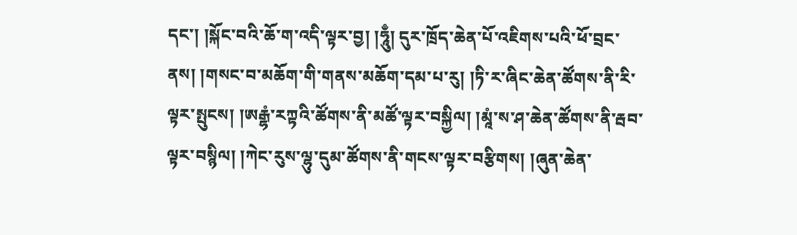དང་། །སྐོང་བའི་ཆོ་ག་འདི་ལྟར་བྱ། །ཧཱུྃ། དུར་ཁྲོད་ཆེན་པོ་འཇིགས་པའི་ཕོ་བྲང་ནས། །གསང་བ་མཆོག་གི་གནས་མཆོག་དམ་པ་རུ། །ཏི་ར་ཞིང་ཆེན་ཚོགས་ནི་རི་ལྟར་སྤུངས། །ཨརྒྷཾ་རཀྟའི་ཚོགས་ནི་མཚོ་ལྟར་བསྐྱིལ། །མཱཾ་ས་ཤ་ཆེན་ཚོགས་ནི་རྦབ་ལྟར་བསྙིལ། །ཀེང་རུས་ལྷུ་དུམ་ཚོགས་ནི་གངས་ལྟར་བརྩིགས། །ཞུན་ཆེན་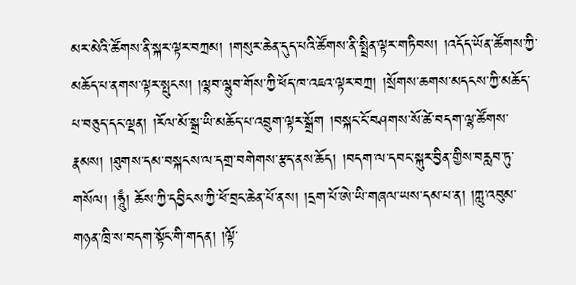མར་མེའི་ཚོགས་ནི་སྐར་ལྟར་བཀྲམ། །གསུར་ཆེན་དུད་པའི་ཚོགས་ནི་སྤྲིན་ལྟར་གཏིབས། །འདོད་ཡོན་ཚོགས་ཀྱི་མཆོད་པ་ནགས་ལྟར་སྤུངས། །ལྷབ་ལྷུབ་གོས་ཀྱི་ཕོད་ཁ་འཇའ་ལྟར་བཀྲ། །སྲོགས་ཆགས་མདངས་ཀྱི་མཆོད་པ་བཅུད་དང་ལྡན། །རོལ་མོ་སྒྲ་ཡི་མཆོད་པ་འབྲུག་ལྟར་སྒྲོག །བསྐང་ངོ་བཤགས་སོ་ཚེ་བདག་ལྷ་ཚོགས་རྣམས། །ཐུགས་དམ་བསྐངས་ལ་དགྲ་བགེགས་རྩད་ནས་ཆོད། །བདག་ལ་དབང་སྐུར་བྱིན་གྱིས་བརླབ་ཏུ་གསོལ། །ཧཱུྃ། ཆོས་ཀྱི་དབྱིངས་ཀྱི་ཕོ་བྲང་ཆེན་པོ་ནས། །དྲག་པོ་ཨེ་ཡི་གཞལ་ཡས་དམ་པ་ན། །ཀླུ་འབུམ་གཉན་ཁྲི་ས་བདག་སྟོང་གི་གདན། །ལྟོ་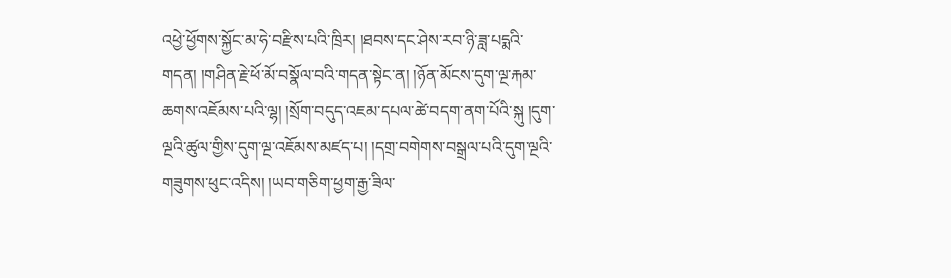འཕྱེ་ཕྱོགས་སྐྱོང་མ་ཧེ་བརྫིས་པའི་ཁྲིར། །ཐབས་དང་ཤེས་རབ་ཉི་ཟླ་པདྨའི་གདན། །གཤིན་རྗེ་ཕོ་མོ་བསྣོལ་བའི་གདན་སྟེང་ན། །ཉོན་མོངས་དུག་ལྔ་རྐམ་ཆགས་འཇོམས་པའི་ལྷ། །སྲོག་བདུད་འཇམ་དཔལ་ཚེ་བདག་ནག་པོའི་སྐུ །དུག་ལྔའི་ཚུལ་གྱིས་དུག་ལྔ་འཇོམས་མཛད་པ། །དགྲ་བགེགས་བསྒྲལ་པའི་དུག་ལྔའི་གཟུགས་ཕུང་འདིས། །ཡབ་གཅིག་ཕྱག་རྒྱ་ཟིལ་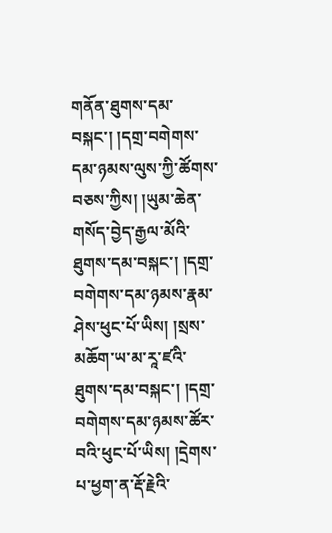གནོན་ཐུགས་དམ་བསྐང་། །དགྲ་བགེགས་དམ་ཉམས་ལུས་ཀྱི་ཚོགས་བཅས་ཀྱིས། །ཡུམ་ཆེན་གསོད་བྱེད་རྒྱལ་མོའི་ཐུགས་དམ་བསྐང་། །དགྲ་བགེགས་དམ་ཉམས་རྣམ་ཤེས་ཕུང་པོ་ཡིས། །སྲས་མཆོག་ཡ་མ་རཱ་ཛའི་ཐུགས་དམ་བསྐང་། །དགྲ་བགེགས་དམ་ཉམས་ཚོར་བའི་ཕུང་པོ་ཡིས། །དྲེགས་པ་ཕྱག་ན་རྡོ་རྗེའི་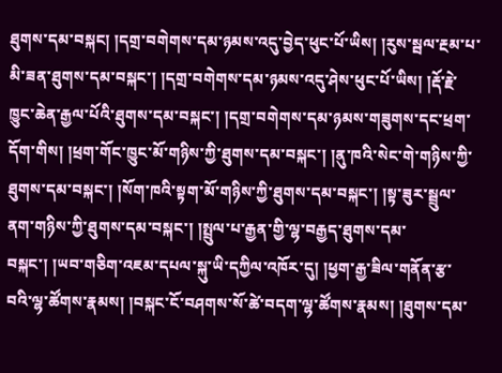ཐུགས་དམ་བསྐང། །དགྲ་བགེགས་དམ་ཉམས་འདུ་བྱེད་ཕུང་པོ་ཡིས། །རུས་སྦལ་རྔམ་པ་མི་ཟན་ཐུགས་དམ་བསྐང་། །དགྲ་བགེགས་དམ་ཉམས་འདུ་ཤེས་ཕུང་པོ་ཡིས། །རྡོ་རྗེ་ཁྱུང་ཆེན་རྒྱལ་པོའི་ཐུགས་དམ་བསྐང་། །དགྲ་བགེགས་དམ་ཉམས་གཟུགས་དང་ཕྲག་དོག་གིས། །ཕྲག་གོང་ཁྱུང་མོ་གཉིས་ཀྱི་ཐུགས་དམ་བསྐང་། །ནུ་ཁའི་སེང་གེ་གཉིས་ཀྱི་ཐུགས་དམ་བསྐང་། །སོག་ཁའི་སྟག་མོ་གཉིས་ཀྱི་ཐུགས་དམ་བསྐང་། །སྟ་ཟུར་སྦྲུལ་ནག་གཉིས་ཀྱི་ཐུགས་དམ་བསྐང་། །སྤྲུལ་པ་རྒྱན་གྱི་ལྷ་བརྒྱད་ཐུགས་དམ་བསྐང་། །ཡབ་གཅིག་འཇམ་དཔལ་སྐུ་ཡི་དཀྱིལ་འཁོར་དུ། །ཕྱག་རྒྱ་ཟིལ་གནོན་རྩ་བའི་ལྷ་ཚོགས་རྣམས། །བསྐང་ངོ་བཤགས་སོ་ཚེ་བདག་ལྷ་ཚོགས་རྣམས། །ཐུགས་དམ་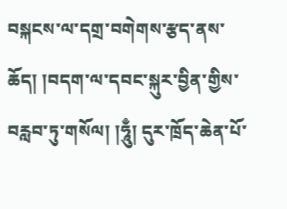བསྐངས་ལ་དགྲ་བགེགས་རྩད་ནས་ཆོད། །བདག་ལ་དབང་སྐུར་བྱིན་གྱིས་བརླབ་ཏུ་གསོལ། །ཧཱུྃ། དུར་ཁྲོད་ཆེན་པོ་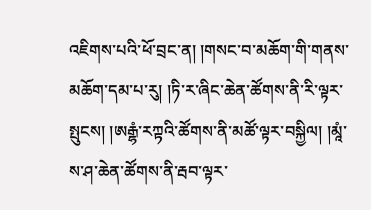འཇིགས་པའི་ཕོ་བྲང་ན། །གསང་བ་མཆོག་གི་གནས་མཆོག་དམ་པ་རུ། །ཏི་ར་ཞིང་ཆེན་ཚོགས་ནི་རི་ལྟར་སྤུངས། །ཨརྒྷཾ་རཀྟའི་ཚོགས་ནི་མཚོ་ལྟར་བསྐྱིལ། །མཱཾ་ས་ཤ་ཆེན་ཚོགས་ནི་རྦབ་ལྟར་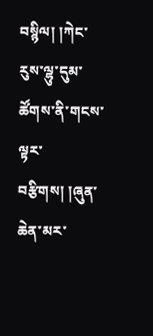བསྙིལ། །ཀེང་རུས་ལྷུ་དུམ་ཚོགས་ནི་གངས་ལྟར་བརྩིགས། །ཞུན་ཆེན་མར་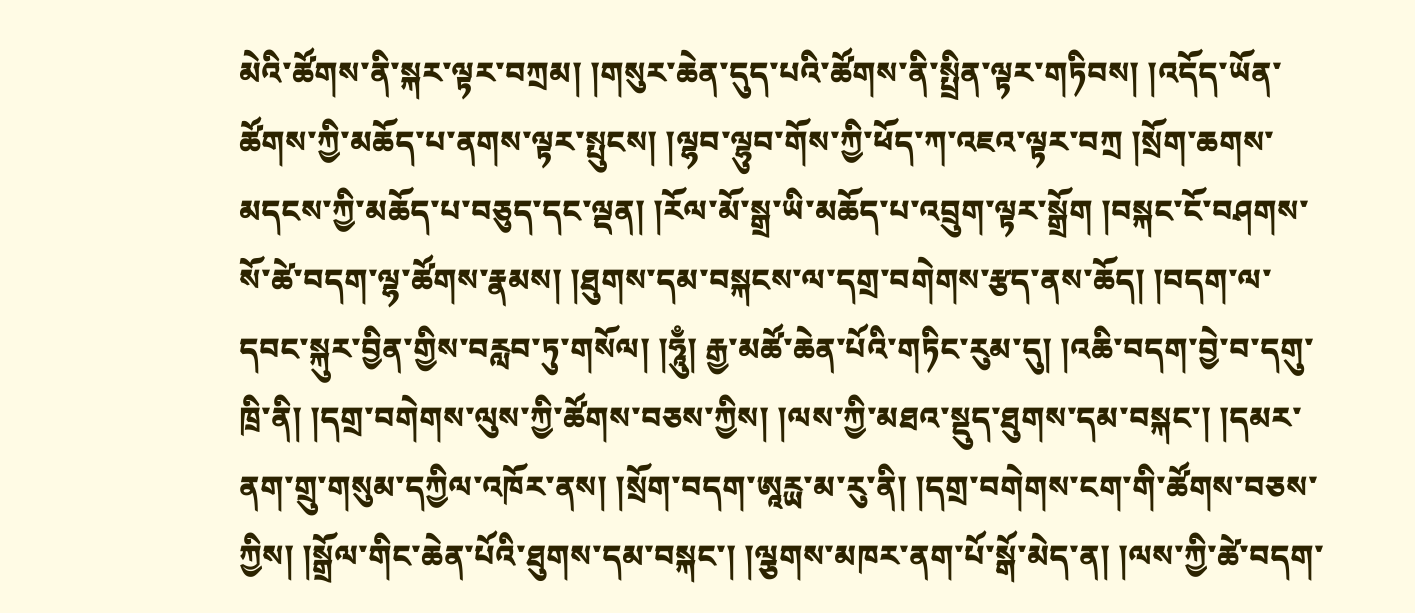མེའི་ཚོགས་ནི་སྐར་ལྟར་བཀྲམ། །གསུར་ཆེན་དུད་པའི་ཚོགས་ནི་སྤྲིན་ལྟར་གཏིབས། །འདོད་ཡོན་ཚོགས་ཀྱི་མཆོད་པ་ནགས་ལྟར་སྤུངས། །ལྷབ་ལྷུབ་གོས་ཀྱི་ཕོད་ཀ་འཇའ་ལྟར་བཀྲ །སྲོག་ཆགས་མདངས་ཀྱི་མཆོད་པ་བཅུད་དང་ལྡན། །རོལ་མོ་སྒྲ་ཡི་མཆོད་པ་འབྲུག་ལྟར་སྒྲོག །བསྐང་ངོ་བཤགས་སོ་ཚེ་བདག་ལྷ་ཚོགས་རྣམས། །ཐུགས་དམ་བསྐངས་ལ་དགྲ་བགེགས་རྩད་ནས་ཆོད། །བདག་ལ་དབང་སྐུར་བྱིན་གྱིས་བརླབ་ཏུ་གསོལ། །ཧཱུྃ། རྒྱ་མཚོ་ཆེན་པོའི་གཏིང་རུམ་དུ། །འཆི་བདག་བྱེ་བ་དགུ་ཁྲི་ནི། །དགྲ་བགེགས་ལུས་ཀྱི་ཚོགས་བཅས་ཀྱིས། །ལས་ཀྱི་མཐའ་སྡུད་ཐུགས་དམ་བསྐང་། །དམར་ནག་གྲུ་གསུམ་དཀྱིལ་འཁོར་ནས། །སྲོག་བདག་ཨཱརྻ་མ་རུ་ནི། །དགྲ་བགེགས་ངག་གི་ཚོགས་བཅས་ཀྱིས། །སྒྲོལ་གིང་ཆེན་པོའི་ཐུགས་དམ་བསྐང་། །ལྕགས་མཁར་ནག་པོ་སྒོ་མེད་ན། །ལས་ཀྱི་ཚེ་བདག་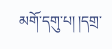མགོ་དགུ་པ། །དགྲ་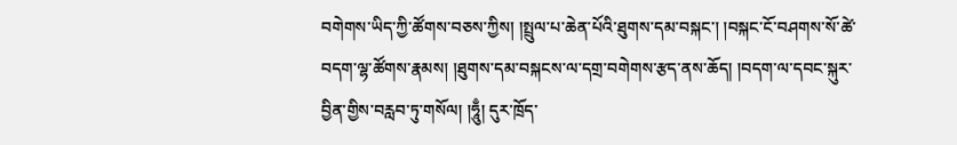བགེགས་ཡིད་ཀྱི་ཚོགས་བཅས་ཀྱིས། །སྤྲུལ་པ་ཆེན་པོའི་ཐུགས་དམ་བསྐང་། །བསྐང་ངོ་བཤགས་སོ་ཚེ་བདག་ལྷ་ཚོགས་རྣམས། །ཐུགས་དམ་བསྐངས་ལ་དགྲ་བགེགས་རྩད་ནས་ཆོད། །བདག་ལ་དབང་སྐུར་བྱིན་གྱིས་བརླབ་ཏུ་གསོལ། །ཧཱུྃ། དུར་ཁྲོད་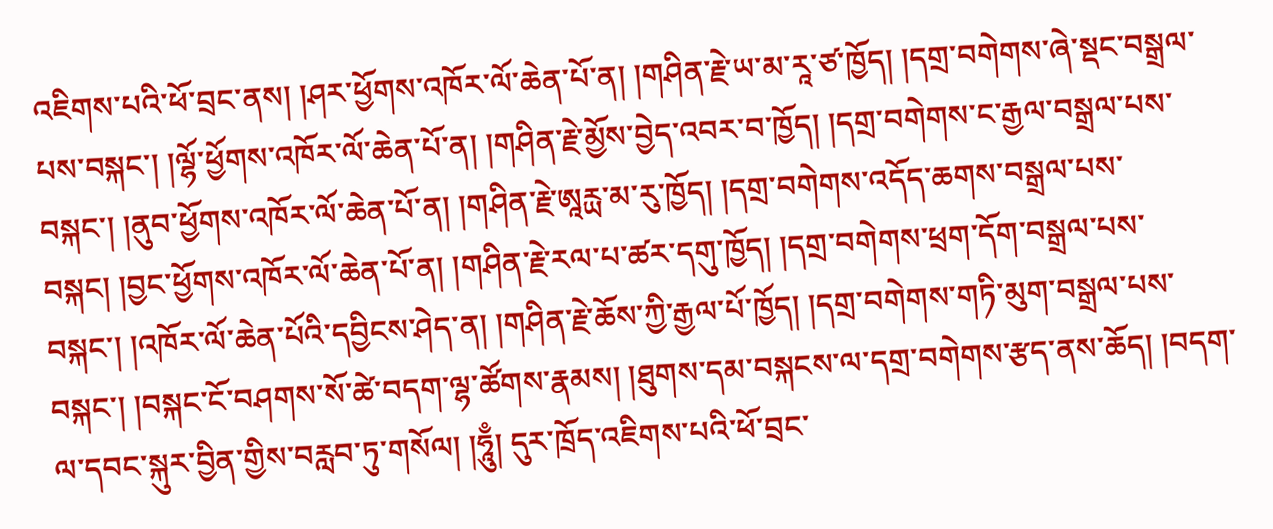འཇིགས་པའི་ཕོ་བྲང་ནས། །ཤར་ཕྱོགས་འཁོར་ལོ་ཆེན་པོ་ན། །གཤིན་རྗེ་ཡ་མ་རཱ་ཙ་ཁྱོད། །དགྲ་བགེགས་ཞེ་སྡང་བསྒྲལ་པས་བསྐང་། །ལྷོ་ཕྱོགས་འཁོར་ལོ་ཆེན་པོ་ན། །གཤིན་རྗེ་མྱོས་བྱེད་འབར་བ་ཁྱོད། །དགྲ་བགེགས་ང་རྒྱལ་བསྒྲལ་པས་བསྐང་། །ནུབ་ཕྱོགས་འཁོར་ལོ་ཆེན་པོ་ན། །གཤིན་རྗེ་ཨཱརྻ་མ་རུ་ཁྱོད། །དགྲ་བགེགས་འདོད་ཆགས་བསྒྲལ་པས་བསྐང། །བྱང་ཕྱོགས་འཁོར་ལོ་ཆེན་པོ་ན། །གཤིན་རྗེ་རལ་པ་ཚར་དགུ་ཁྱོད། །དགྲ་བགེགས་ཕྲག་དོག་བསྒྲལ་པས་བསྐང་། །འཁོར་ལོ་ཆེན་པོའི་དབྱིངས་ཤེད་ན། །གཤིན་རྗེ་ཆོས་ཀྱི་རྒྱལ་པོ་ཁྱོད། །དགྲ་བགེགས་གཏི་མུག་བསྒྲལ་པས་བསྐང་། །བསྐང་ངོ་བཤགས་སོ་ཚེ་བདག་ལྷ་ཚོགས་རྣམས། །ཐུགས་དམ་བསྐངས་ལ་དགྲ་བགེགས་རྩད་ནས་ཆོད། །བདག་ལ་དབང་སྐུར་བྱིན་གྱིས་བརླབ་ཏུ་གསོལ། །ཧཱུྃ། དུར་ཁྲོད་འཇིགས་པའི་ཕོ་བྲང་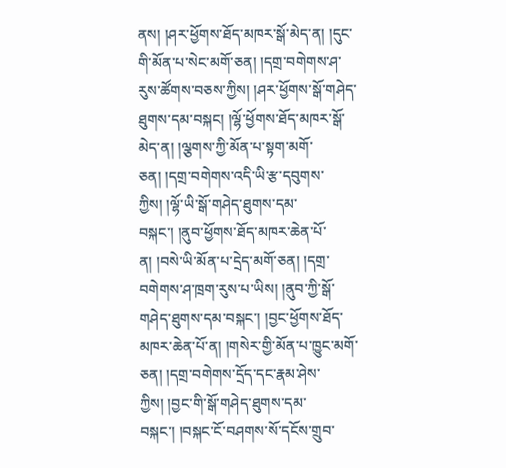ནས། །ཤར་ཕྱོགས་ཐོད་མཁར་སྒོ་མེད་ན། །དུང་གི་མོན་པ་སེང་མགོ་ཅན། །དགྲ་བགེགས་ཤ་རུས་ཚོགས་བཅས་ཀྱིས། །ཤར་ཕྱོགས་སྒོ་གཤེད་ཐུགས་དམ་བསྐང། །ལྷོ་ཕྱོགས་ཐོད་མཁར་སྒོ་མེད་ན། །ལྕགས་ཀྱི་མོན་པ་སྟག་མགོ་ཅན། །དགྲ་བགེགས་འདི་ཡི་རྩ་དབུགས་ཀྱིས། །ལྷོ་ཡི་སྒོ་གཤེད་ཐུགས་དམ་བསྐང་། །ནུབ་ཕྱོགས་ཐོད་མཁར་ཆེན་པོ་ན། །བསེ་ཡི་མོན་པ་དྲེད་མགོ་ཅན། །དགྲ་བགེགས་ཤ་ཁྲག་རུས་པ་ཡིས། །ནུབ་ཀྱི་སྒོ་གཤེད་ཐུགས་དམ་བསྐང་། །བྱང་ཕྱོགས་ཐོད་མཁར་ཆེན་པོ་ན། །གསེར་གྱི་མོན་པ་ཁྱུང་མགོ་ཅན། །དགྲ་བགེགས་དྲོད་དང་རྣམ་ཤེས་ཀྱིས། །བྱང་གི་སྒོ་གཤེད་ཐུགས་དམ་བསྐང་། །བསྐང་ངོ་བཤགས་སོ་དངོས་གྲུབ་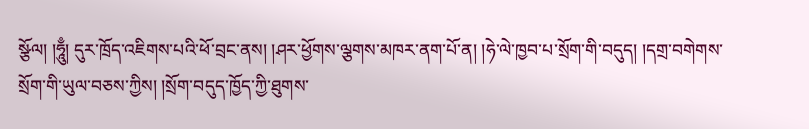སྩོལ། །ཧཱུྃ། དུར་ཁྲོད་འཇིགས་པའི་ཕོ་བྲང་ནས། །ཤར་ཕྱོགས་ལྕགས་མཁར་ནག་པོ་ན། །ཧེ་ལེ་ཁྱབ་པ་སྲོག་གི་བདུད། །དགྲ་བགེགས་སྲོག་གི་ཡུལ་བཅས་ཀྱིས། །སྲོག་བདུད་ཁྱོད་ཀྱི་ཐུགས་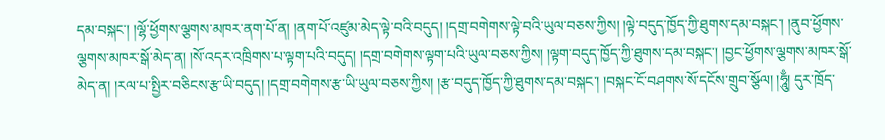དམ་བསྐང་། །ལྷོ་ཕྱོགས་ལྕགས་མཁར་ནག་པོ་ན། །ནག་པོ་འཛུམ་མེད་ལྟེ་བའི་བདུད། །དགྲ་བགེགས་ལྟེ་བའི་ཡུལ་བཅས་ཀྱིས། །ལྟེ་བདུད་ཁྱོད་ཀྱི་ཐུགས་དམ་བསྐང་། །ནུབ་ཕྱོགས་ལྕགས་མཁར་སྒོ་མེད་ན། །སོ་འདར་འཁྲིགས་པ་ལྟག་པའི་བདུད། །དགྲ་བགེགས་ལྟག་པའི་ཡུལ་བཅས་ཀྱིས། །ལྟག་བདུད་ཁྱོད་ཀྱི་ཐུགས་དམ་བསྐང་། །བྱང་ཕྱོགས་ལྕགས་མཁར་སྒོ་མེད་ན། །རལ་པ་སྤྱིར་བཅིངས་རྩ་ཡི་བདུད། །དགྲ་བགེགས་རྩ་ཡི་ཡུལ་བཅས་ཀྱིས། །རྩ་བདུད་ཁྱོད་ཀྱི་ཐུགས་དམ་བསྐང་། །བསྐང་ངོ་བཤགས་སོ་དངོས་གྲུབ་སྩོལ། །ཧཱུྃ། དུར་ཁྲོད་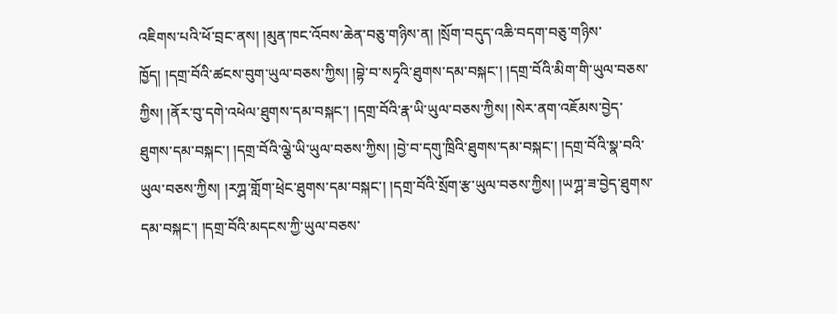འཇིགས་པའི་ཕོ་བྲང་ནས། །མུན་ཁང་འོབས་ཆེན་བཅུ་གཉིས་ན། །སྲོག་བདུད་འཆི་བདག་བཅུ་གཉིས་ཁྱོད། །དགྲ་བོའི་ཚངས་བུག་ཡུལ་བཅས་ཀྱིས། །བྷེ་བ་སཏྭའི་ཐུགས་དམ་བསྐང་། །དགྲ་བོའི་མིག་གི་ཡུལ་བཅས་ཀྱིས། །ནོར་བུ་དགེ་འཕེལ་ཐུགས་དམ་བསྐང་། །དགྲ་བོའི་རྣ་ཡི་ཡུལ་བཅས་ཀྱིས། །སེར་ནག་འཇོམས་བྱེད་ཐུགས་དམ་བསྐང་། །དགྲ་བོའི་ལྕེ་ཡི་ཡུལ་བཅས་ཀྱིས། །བྱེ་བ་དགུ་ཁྲིའི་ཐུགས་དམ་བསྐང་། །དགྲ་བོའི་སྣ་བའི་ཡུལ་བཅས་ཀྱིས། །རཀྴ་གློག་ཕྲེང་ཐུགས་དམ་བསྐང་། །དགྲ་བོའི་སྲོག་རྩ་ཡུལ་བཅས་ཀྱིས། །ཡཀྴ་ཟ་བྱེད་ཐུགས་དམ་བསྐང་། །དགྲ་བོའི་མདངས་ཀྱི་ཡུལ་བཅས་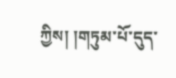ཀྱིས། །གཏུམ་པོ་དུད་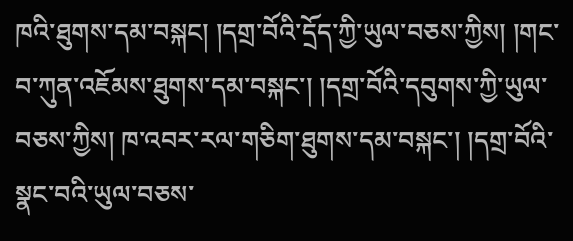ཁའི་ཐུགས་དམ་བསྐང། །དགྲ་བོའི་དྲོད་ཀྱི་ཡུལ་བཅས་ཀྱིས། །གང་བ་ཀུན་འཇོམས་ཐུགས་དམ་བསྐང་། །དགྲ་བོའི་དབུགས་ཀྱི་ཡུལ་བཅས་ཀྱིས། ཁ་འབར་རལ་གཅིག་ཐུགས་དམ་བསྐང་། །དགྲ་བོའི་སྣང་བའི་ཡུལ་བཅས་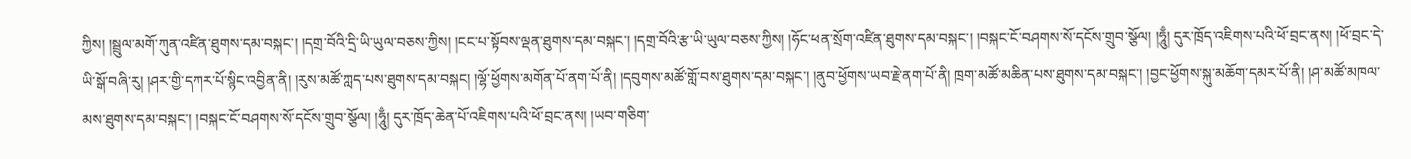ཀྱིས། །སྦྲུལ་མགོ་ཀུན་འཛིན་ཐུགས་དམ་བསྐང་། །དགྲ་བོའི་དྲི་ཡི་ཡུལ་བཅས་ཀྱིས། །ངང་པ་སྟོབས་ལྡན་ཐུགས་དམ་བསྐང་། །དགྲ་བོའི་རྩ་ཡི་ཡུལ་བཅས་ཀྱིས། །ཧོང་ཕན་སྲོག་འཛིན་ཐུགས་དམ་བསྐང་། །བསྐང་ངོ་བཤགས་སོ་དངོས་གྲུབ་སྩོལ། །ཧཱུྃ། དུར་ཁྲོད་འཇིགས་པའི་ཕོ་བྲང་ནས། །ཕོ་བྲང་དེ་ཡི་སྒོ་བཞི་རུ། །ཤར་གྱི་དཀར་པོ་སྙིང་འབྱིན་ནི། །རུས་མཚོ་ཀླད་པས་ཐུགས་དམ་བསྐང། །ལྷོ་ཕྱོགས་མགོན་པོ་ནག་པོ་ནི། །དབུགས་མཚོ་གློ་བས་ཐུགས་དམ་བསྐང་། །ནུབ་ཕྱོགས་ཡབ་རྗེ་ནག་པོ་ནི། ཁྲག་མཚོ་མཆིན་པས་ཐུགས་དམ་བསྐང་། །བྱང་ཕྱོགས་སྐུ་མཆོག་དམར་པོ་ནི། །ཤ་མཚོ་མཁལ་མས་ཐུགས་དམ་བསྐང་། །བསྐང་ངོ་བཤགས་སོ་དངོས་གྲུབ་སྩོལ། །ཧཱུྃ། དུར་ཁྲོད་ཆེན་པོ་འཇིགས་པའི་ཕོ་བྲང་ནས། །ཡབ་གཅིག་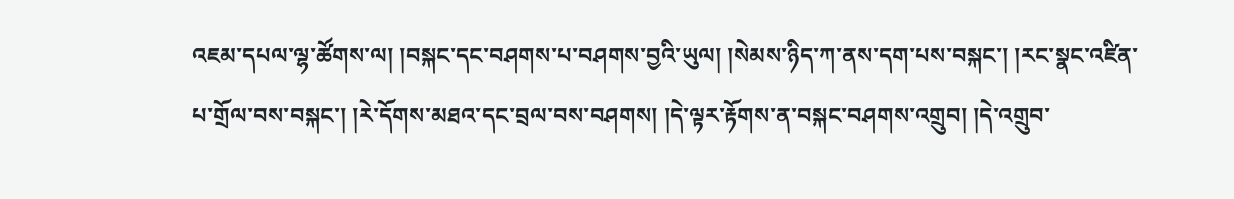འཇམ་དཔལ་ལྷ་ཚོགས་ལ། །བསྐང་དང་བཤགས་པ་བཤགས་བྱའི་ཡུལ། །སེམས་ཉིད་ཀ་ནས་དག་པས་བསྐང་། །རང་སྣང་འཛིན་པ་གྲོལ་བས་བསྐང་། །རེ་དོགས་མཐའ་དང་བྲལ་བས་བཤགས། །དེ་ལྟར་རྟོགས་ན་བསྐང་བཤགས་འགྲུབ། །དེ་འགྲུབ་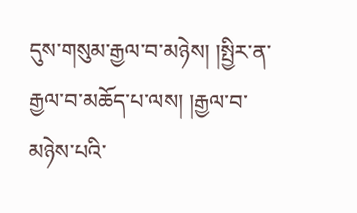དུས་གསུམ་རྒྱལ་བ་མཉེས། །སྤྱིར་ན་རྒྱལ་བ་མཆོད་པ་ལས། །རྒྱལ་བ་མཉེས་པའི་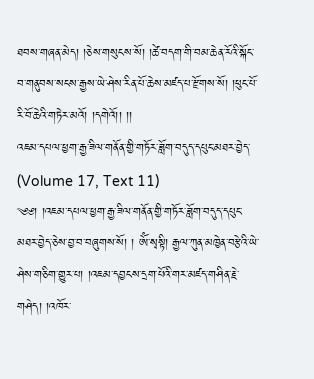ཐབས་གཞན་མེད། །ཅེས་གསུངས་སོ། །ཚེ་བདག་གི་བམ་ཆེན་རོའི་སྐོང་བ་གནུབས་སངས་རྒྱས་ཡེ་ཤེས་རིན་པོ་ཆེས་མཛད་པ་རྫོགས་སོ། །ཕུང་པོ་རི་བོ་ཆེའི་གཏེར་མའོ། །དགེའོ།། །།
འཇམ་དཔལ་ཕྱག་རྒྱ་ཟིལ་གནོན་གྱི་གཏོར་ཟློག་བདུད་དཔུང་མཐར་བྱེད་ (Volume 17, Text 11)
༄༅། །འཇམ་དཔལ་ཕྱག་རྒྱ་ཟིལ་གནོན་གྱི་གཏོར་ཟློག་བདུད་དཔུང་མཐར་བྱེད་ཅེས་བྱ་བ་བཞུགས་སོ། ། ཨོཾ་སྭསྟི། རྒྱལ་ཀུན་མཁྱེན་བརྩེའི་ཡེ་ཤེས་གཅིག་གྱུར་པ། །འཇམ་དབྱངས་དྲག་པོའི་གར་མཛད་གཤིན་རྗེ་གཤེད། །འཁོར་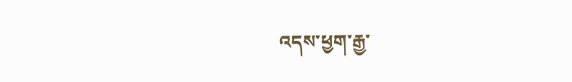འདས་ཕྱག་རྒྱ་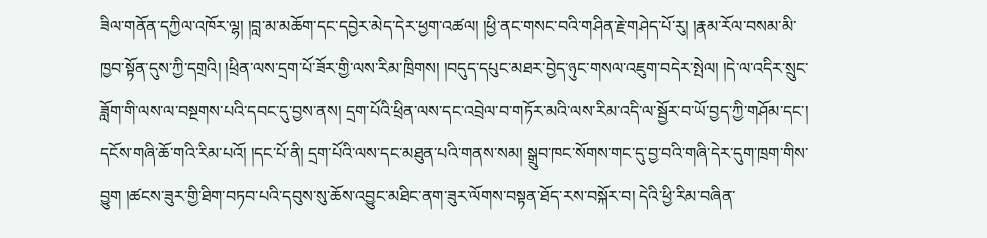ཟིལ་གནོན་དཀྱིལ་འཁོར་ལྷ། །བླ་མ་མཆོག་དང་དབྱེར་མེད་དེར་ཕྱག་འཚལ། །ཕྱི་ནང་གསང་བའི་གཤིན་རྗེ་གཤེད་པོ་རུ། །རྣམ་རོལ་བསམ་མི་ཁྱབ་སྟོན་དུས་ཀྱི་དགྲའི། །ཕྲིན་ལས་དྲག་པོ་ཟོར་གྱི་ལས་རིམ་ཁྲིགས། །བདུད་དཔུང་མཐར་བྱེད་ཉུང་གསལ་འཇུག་བདེར་སྤེལ། །དེ་ལ་འདིར་སྲུང་ཟློག་གི་ལས་ལ་བསྔགས་པའི་དབང་དུ་བྱས་ནས། དྲག་པོའི་ཕྲིན་ལས་དང་འབྲེལ་བ་གཏོར་མའི་ལས་རིམ་འདི་ལ་སྦྱོར་བ་ཡོ་བྱད་ཀྱི་གཤོམ་དང་། དངོས་གཞི་ཆོ་གའི་རིམ་པའོ། །དང་པོ་ནི། དྲག་པོའི་ལས་དང་མཐུན་པའི་གནས་སམ། སྒྲུབ་ཁང་སོགས་གང་དུ་བྱ་བའི་གཞི་དེར་དུག་ཁྲག་གིས་བྱུག །ཚངས་ཟུར་གྱི་ཐིག་བཏབ་པའི་དབུས་སུ་ཆོས་འབྱུང་མཐིང་ནག་ཟུར་ལོགས་བསྟན་ཐོད་རས་བསྐོར་བ། དེའི་ཕྱི་རིམ་བཞིན་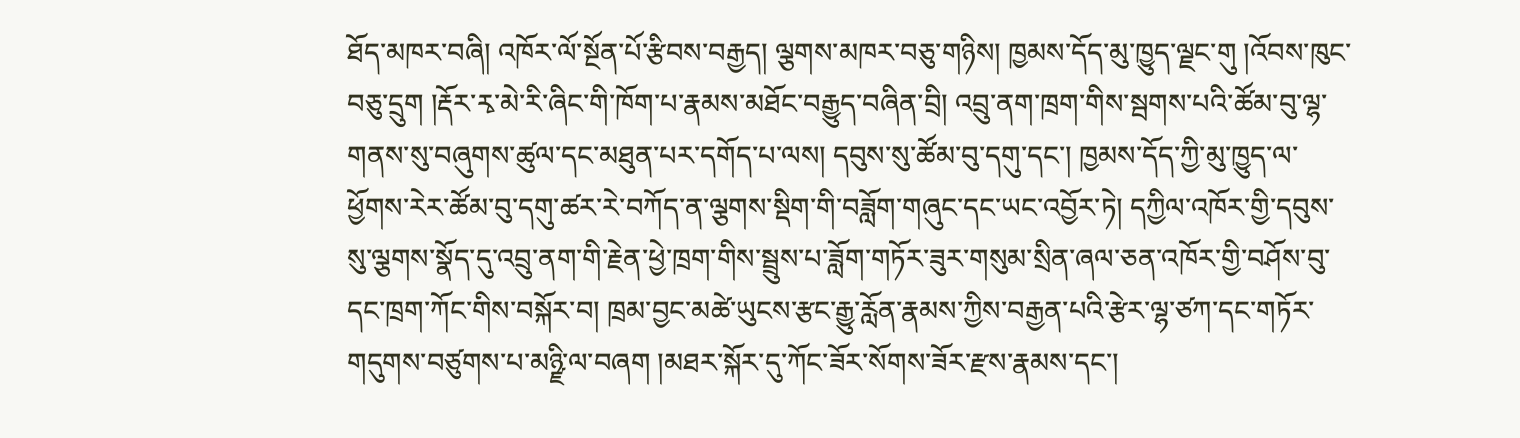ཐོད་མཁར་བཞི། འཁོར་ལོ་སྔོན་པོ་རྩིབས་བརྒྱད། ལྕགས་མཁར་བཅུ་གཉིས། ཁྱམས་དོད་མུ་ཁྱུད་ལྗང་གུ །འོབས་ཁུང་བཅུ་དྲུག །རྡོར་རྭ་མེ་རི་ཞིང་གི་ཁོག་པ་རྣམས་མཐོང་བརྒྱུད་བཞིན་བྲི། འབྲུ་ནག་ཁྲག་གིས་སྦགས་པའི་ཚོམ་བུ་ལྷ་གནས་སུ་བཞུགས་ཚུལ་དང་མཐུན་པར་དགོད་པ་ལས། དབུས་སུ་ཚོམ་བུ་དགུ་དང་། ཁྱམས་དོད་ཀྱི་མུ་ཁྱུད་ལ་ཕྱོགས་རེར་ཚོམ་བུ་དགུ་ཚར་རེ་བཀོད་ན་ལྕགས་སྡིག་གི་བཟློག་གཞུང་དང་ཡང་འབྱོར་ཏེ། དཀྱིལ་འཁོར་གྱི་དབུས་སུ་ལྕགས་སྣོད་དུ་འབྲུ་ནག་གི་རྗེན་ཕྱེ་ཁྲག་གིས་སྦྲུས་པ་ཟློག་གཏོར་ཟུར་གསུམ་སྲིན་ཞལ་ཅན་འཁོར་གྱི་བཤོས་བུ་དང་ཁྲག་ཀོང་གིས་བསྐོར་བ། ཁྲམ་བྱང་མཚེ་ཡུངས་རྩང་རྒྱུ་རློན་རྣམས་ཀྱིས་བརྒྱན་པའི་རྩེར་ལྷ་ཙཀ་དང་གཏོར་གདུགས་བཙུགས་པ་མཉྫི་ལ་བཞག །མཐར་སྐོར་དུ་ཀོང་ཟོར་སོགས་ཟོར་རྫས་རྣམས་དང་།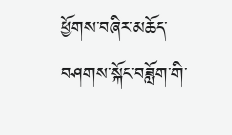ཕྱོགས་བཞིར་མཆོད་བཤགས་སྐོང་བཟློག་གི་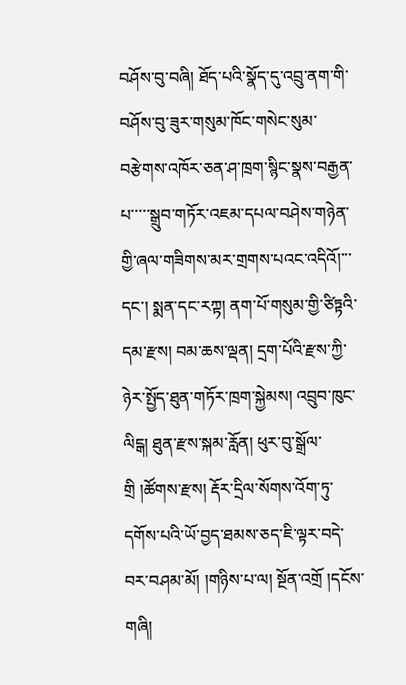བཤོས་བུ་བཞི། ཐོད་པའི་སྣོད་དུ་འབྲུ་ནག་གི་བཤོས་བུ་ཟུར་གསུམ་ཁོང་གསེང་སུམ་བརྩེགས་འཁོར་ཅན་ཤ་ཁྲག་སྙིང་སྣས་བརྒྱན་པ་་་་་སྒྲུབ་གཏོར་འཇམ་དཔལ་བཤེས་གཉེན་གྱི་ཞལ་གཟིགས་མར་གྲགས་པའང་འདིའོ།་་་དང་། སྨན་དང་རཀྟ། ནག་པོ་གསུམ་གྱི་ཙིཏྟའི་དམ་རྫས། བམ་ཆས་ལྡན། དྲག་པོའི་རྫས་ཀྱི་ཉེར་སྤྱོད་ཐུན་གཏོར་ཁྲག་སྐྱེམས། འབྲུབ་ཁུང་ལིངྒ། ཐུན་རྫས་སྐམ་རློན། ཕུར་བུ་སྒྲོལ་གྲི །ཚོགས་རྫས། རྡོར་དྲིལ་སོགས་འོག་ཏུ་དགོས་པའི་ཡོ་བྱད་ཐམས་ཅད་ཇི་ལྟར་བདེ་བར་བཤམ་མོ། །གཉིས་པ་ལ། སྔོན་འགྲོ །དངོས་གཞི།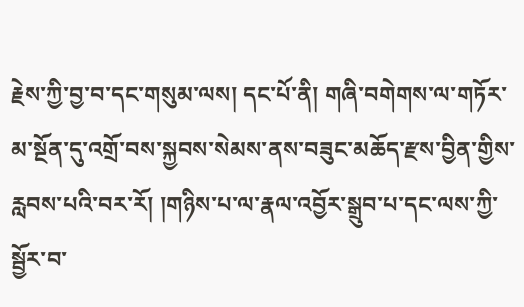རྗེས་ཀྱི་བྱ་བ་དང་གསུམ་ལས། དང་པོ་ནི། གཞི་བགེགས་ལ་གཏོར་མ་སྔོན་དུ་འགྲོ་བས་སྐྱབས་སེམས་ནས་བཟུང་མཆོད་རྫས་བྱིན་གྱིས་རླབས་པའི་བར་རོ། །གཉིས་པ་ལ་རྣལ་འབྱོར་སྒྲུབ་པ་དང་ལས་ཀྱི་སྦྱོར་བ་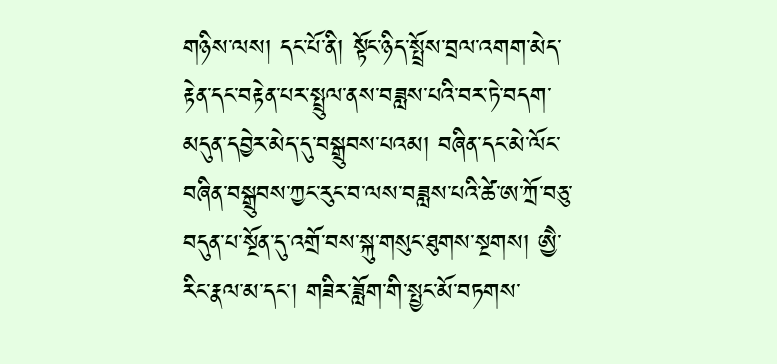གཉིས་ལས། དང་པོ་ནི། སྟོང་ཉིད་སྤྲོས་བྲལ་འགག་མེད་རྟེན་དང་བརྟེན་པར་སྤྲུལ་ནས་བཟླས་པའི་བར་ཏེ་བདག་མདུན་དབྱེར་མེད་དུ་བསྒྲུབས་པའམ། བཞིན་དང་མེ་ལོང་བཞིན་བསྒྲུབས་ཀྱང་རུང་བ་ལས་བཟླས་པའི་ཚེ་ཨ་ཀྲོ་བཅུ་བདུན་པ་སྔོན་དུ་འགྲོ་བས་སྐུ་གསུང་ཐུགས་སྔགས། ཨྱཻ་རིང་རྣལ་མ་དང་། གཟིར་ཟློག་གི་སྤྱང་མོ་བཏགས་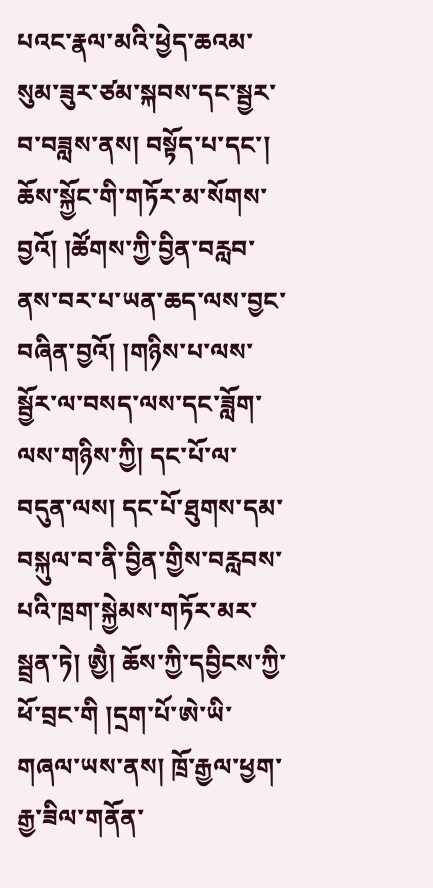པའང་རྣལ་མའི་ཕྱེད་ཆའམ་སུམ་ཟུར་ཙམ་སྐབས་དང་སྦྱར་བ་བཟླས་ནས། བསྟོད་པ་དང་། ཆོས་སྐྱོང་གི་གཏོར་མ་སོགས་བྱའོ། །ཚོགས་ཀྱི་བྱིན་བརླབ་ནས་བར་པ་ཡན་ཆད་ལས་བྱང་བཞིན་བྱའོ། །གཉིས་པ་ལས་སྦྱོར་ལ་བསད་ལས་དང་ཟློག་ལས་གཉིས་ཀྱི། དང་པོ་ལ་བདུན་ལས། དང་པོ་ཐུགས་དམ་བསྐུལ་བ་ནི་བྱིན་གྱིས་བརླབས་པའི་ཁྲག་སྐྱེམས་གཏོར་མར་སྦྲན་ཏེ། ཨྱཻ། ཆོས་ཀྱི་དབྱིངས་ཀྱི་ཕོ་བྲང་གི །དྲག་པོ་ཨེ་ཡི་གཞལ་ཡས་ནས། ཁྲོ་རྒྱལ་ཕྱག་རྒྱ་ཟིལ་གནོན་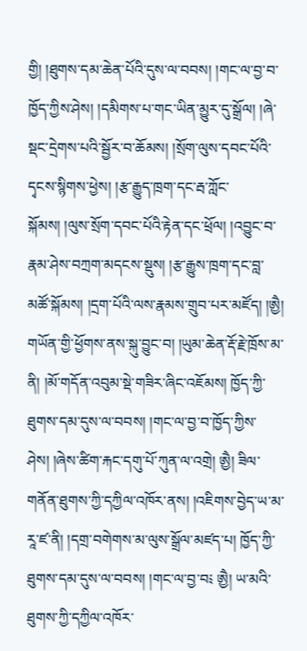གྱི། །ཐུགས་དམ་ཆེན་པོའི་དུས་ལ་བབས། །གང་ལ་བྱ་བ་ཁྱོད་ཀྱིས་ཤེས། །དམིགས་པ་གང་ཡིན་མྱུར་དུ་སྒྲོལ། །ཞེ་སྡང་དྲེགས་པའི་སྦྱོར་བ་ཆོམས། །སྲོག་ལུས་དབང་པོའི་དྭངས་སྙིགས་ཕྱེས། །རྩ་རྒྱུད་ཁྲག་དང་རྦ་ཀློང་སྐོམས། །ལུས་སྲོག་དབང་པོའི་རྟེན་དང་ཕྲོལ། །འབྱུང་བ་རྣམ་ཤེས་བཀྲག་མདངས་སྡུས། །རྩ་རྒྱུས་ཁྲག་དང་བླ་མཚོ་སྐོམས། །དྲག་པོའི་ལས་རྣམས་གྲུབ་པར་མཛོད། །ཨྱཻ། གཡོན་གྱི་ཕྱོགས་ནས་སྐུ་བྱུང་བ། །ཡུམ་ཆེན་རྡོ་རྗེ་ཁྲོས་མ་ནི། །མོ་གདོན་འབུམ་སྡེ་གཟིར་ཞིང་འཇོམས། ཁྱོད་ཀྱི་ཐུགས་དམ་དུས་ལ་བབས། །གང་ལ་བྱ་བ་ཁྱོད་ཀྱིས་ཤེས། །ཞེས་ཚིག་རྐང་དགུ་པོ་ཀུན་ལ་འགྲེ། ཨྱཻ། ཟིལ་གནོན་ཐུགས་ཀྱི་དཀྱིལ་འཁོར་ནས། །འཇིགས་བྱེད་ཡ་མ་རཱ་ཛ་ནི། །དགྲ་བགེགས་མ་ལུས་སྒྲོལ་མཛད་པ། ཁྱོད་ཀྱི་ཐུགས་དམ་དུས་ལ་བབས། །གང་ལ་བྱ་བ༴ ཨྱཻ། ཡ་མའི་ཐུགས་ཀྱི་དཀྱིལ་འཁོར་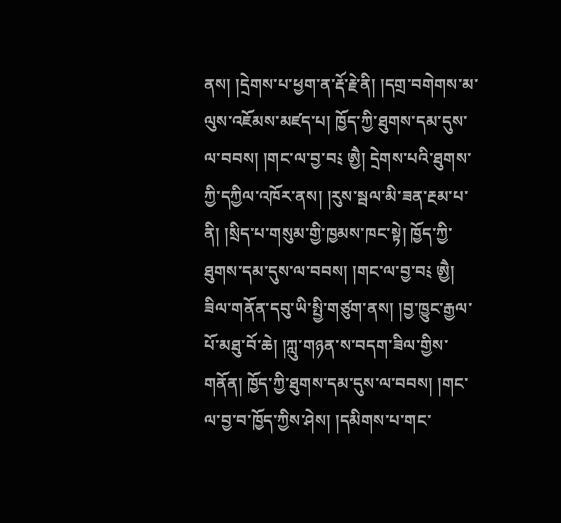ནས། །དྲེགས་པ་ཕྱག་ན་རྡོ་རྗེ་ནི། །དགྲ་བགེགས་མ་ལུས་འཇོམས་མཛད་པ། ཁྱོད་ཀྱི་ཐུགས་དམ་དུས་ལ་བབས། །གང་ལ་བྱ་བ༴ ཨྱཻ། དྲེགས་པའི་ཐུགས་ཀྱི་དཀྱིལ་འཁོར་ནས། །རུས་སྦལ་མི་ཟན་རྔམ་པ་ནི། །སྲིད་པ་གསུམ་གྱི་ཁྱམས་ཁང་སྟེ། ཁྱོད་ཀྱི་ཐུགས་དམ་དུས་ལ་བབས། །གང་ལ་བྱ་བ༴ ཨྱཻ། ཟིལ་གནོན་དབུ་ཡི་སྤྱི་གཙུག་ནས། །བྱ་ཁྱུང་རྒྱལ་པོ་མཐུ་བོ་ཆེ། །ཀླུ་གཉན་ས་བདག་ཟིལ་གྱིས་གནོན། ཁྱོད་ཀྱི་ཐུགས་དམ་དུས་ལ་བབས། །གང་ལ་བྱ་བ་ཁྱོད་ཀྱིས་ཤེས། །དམིགས་པ་གང་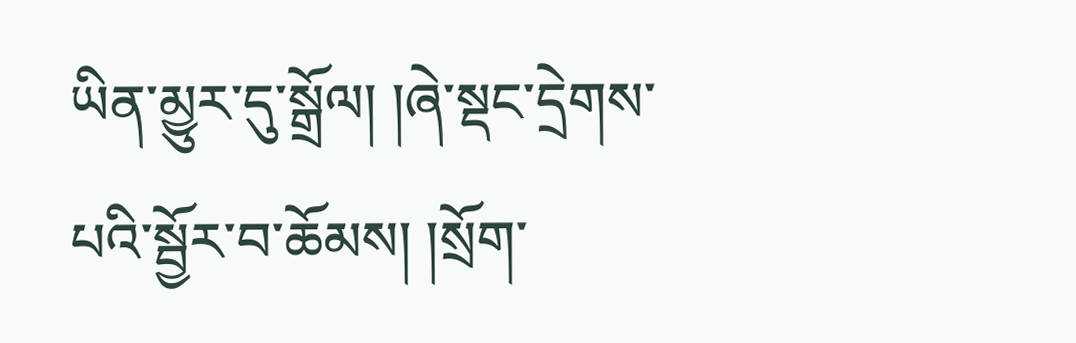ཡིན་མྱུར་དུ་སྒྲོལ། །ཞེ་སྡང་དྲེགས་པའི་སྦྱོར་བ་ཆོམས། །སྲོག་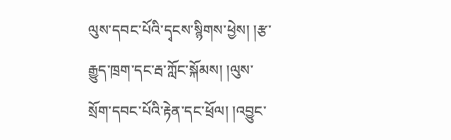ལུས་དབང་པོའི་དྭངས་སྙིགས་ཕྱེས། །རྩ་རྒྱུད་ཁྲག་དང་རྦ་ཀློང་སྐོམས། །ལུས་སྲོག་དབང་པོའི་རྟེན་དང་ཕྲོལ། །འབྱུང་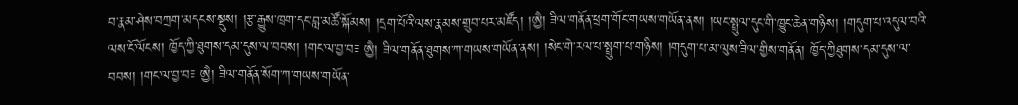བ་རྣམ་ཤེས་བཀྲག་མདངས་སྡུས། །རྩ་རྒྱུས་ཁྲག་དང་བླ་མཚོ་སྐོམས། །དྲག་པོའི་ལས་རྣམས་གྲུབ་པར་མཛོད། །ཨྱཻ། ཟིལ་གནོན་ཕྲག་གོང་གཡས་གཡོན་ནས། །ཡང་སྤྲུལ་དུང་གི་ཁྱུང་ཆེན་གཉིས། །གདུག་པ་འདུལ་བའི་ལས་ངོ་ལོངས། ཁྱོད་ཀྱི་ཐུགས་དམ་དུས་ལ་བབས། །གང་ལ་བྱ་བ༴ ཨྱཻ། ཟིལ་གནོན་ཐུགས་ཀ་གཡས་གཡོན་ནས། །སེང་གེ་རལ་པ་སྤྲུག་པ་གཉིས། །གདུག་པ་མ་ལུས་ཟིལ་གྱིས་གནོན། ཁྱོད་ཀྱིཐུགས་དམ་དུས་ལ་བབས། །གང་ལ་བྱ་བ༴ ཨྱཻ། ཟིལ་གནོན་སོག་ཀ་གཡས་གཡོན་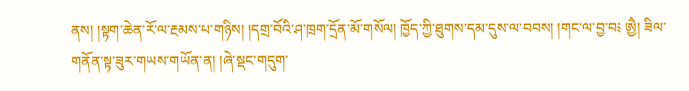ནས། །སྟག་ཆེན་རོ་ལ་རྔམས་པ་གཉིས། །དགྲ་བོའི་ཤ་ཁྲག་དྲོན་མོ་གསོལ། ཁྱོད་ཀྱི་ཐུགས་དམ་དུས་ལ་བབས། །གང་ལ་བྱ་བ༴ ཨྱཻ། ཟིལ་གནོན་སྟ་ཟུར་གཡས་གཡོན་ན། །ཞེ་སྡང་གདུག་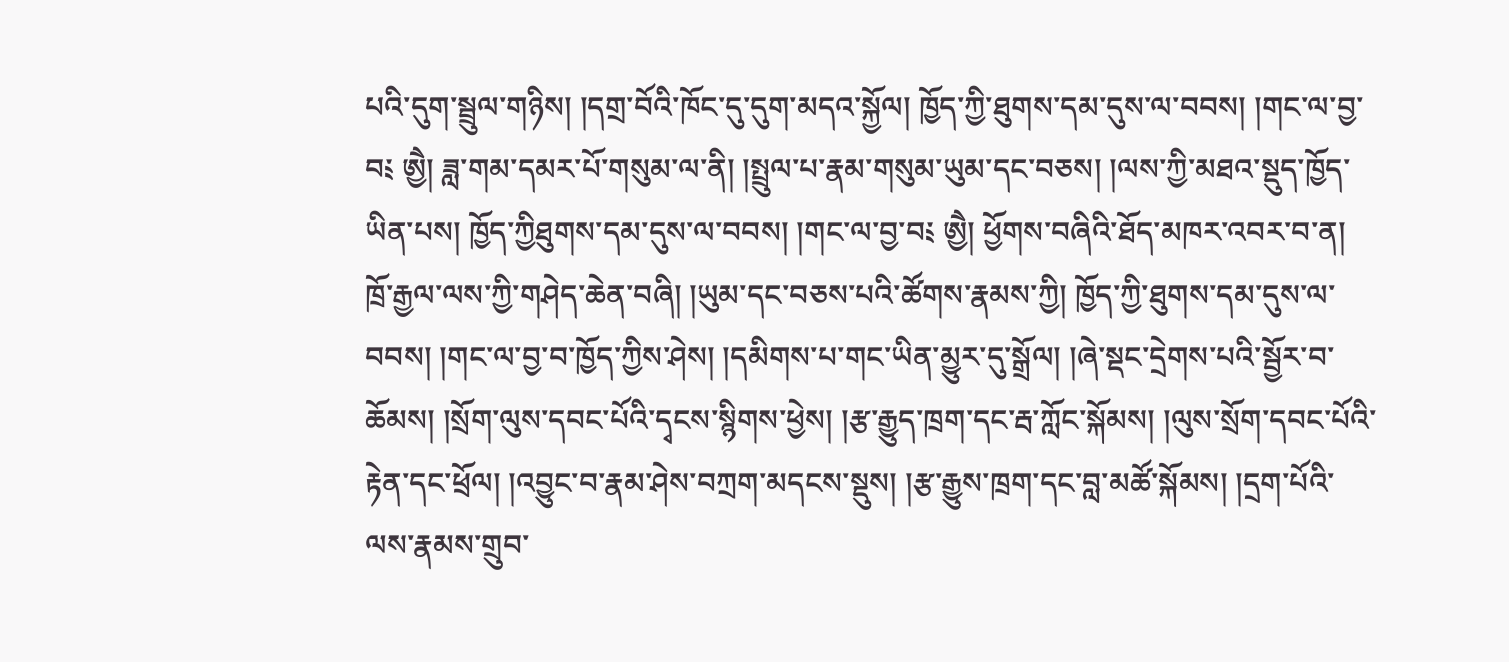པའི་དུག་སྦྲུལ་གཉིས། །དགྲ་བོའི་ཁོང་དུ་དུག་མདའ་སྐྱོལ། ཁྱོད་ཀྱི་ཐུགས་དམ་དུས་ལ་བབས། །གང་ལ་བྱ་བ༴ ཨྱཻ། ཟླ་གམ་དམར་པོ་གསུམ་ལ་ནི། །སྤྲུལ་པ་རྣམ་གསུམ་ཡུམ་དང་བཅས། །ལས་ཀྱི་མཐའ་སྡུད་ཁྱོད་ཡིན་པས། ཁྱོད་ཀྱིཐུགས་དམ་དུས་ལ་བབས། །གང་ལ་བྱ་བ༴ ཨྱཻ། ཕྱོགས་བཞིའི་ཐོད་མཁར་འབར་བ་ན། ཁྲོ་རྒྱལ་ལས་ཀྱི་གཤེད་ཆེན་བཞི། །ཡུམ་དང་བཅས་པའི་ཚོགས་རྣམས་ཀྱི། ཁྱོད་ཀྱི་ཐུགས་དམ་དུས་ལ་བབས། །གང་ལ་བྱ་བ་ཁྱོད་ཀྱིས་ཤེས། །དམིགས་པ་གང་ཡིན་མྱུར་དུ་སྒྲོལ། །ཞེ་སྡང་དྲེགས་པའི་སྦྱོར་བ་ཆོམས། །སྲོག་ལུས་དབང་པོའི་དྭངས་སྙིགས་ཕྱེས། །རྩ་རྒྱུད་ཁྲག་དང་རྦ་ཀློང་སྐོམས། །ལུས་སྲོག་དབང་པོའི་རྟེན་དང་ཕྲོལ། །འབྱུང་བ་རྣམ་ཤེས་བཀྲག་མདངས་སྡུས། །རྩ་རྒྱུས་ཁྲག་དང་བླ་མཚོ་སྐོམས། །དྲག་པོའི་ལས་རྣམས་གྲུབ་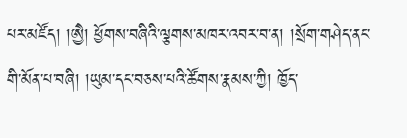པར་མཛོད། །ཨྱཻ། ཕྱོགས་བཞིའི་ལྕགས་མཁར་འབར་བ་ན། །སྲོག་གཤེད་ནང་གི་མོན་པ་བཞི། །ཡུམ་དང་བཅས་པའི་ཚོགས་རྣམས་ཀྱི། ཁྱོད་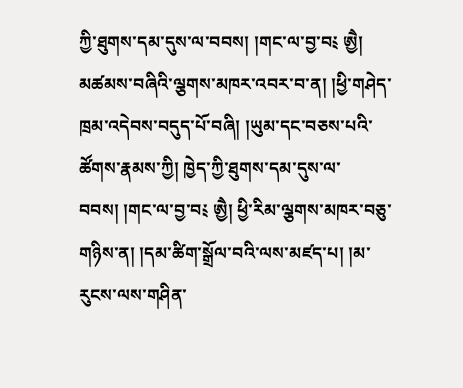ཀྱི་ཐུགས་དམ་དུས་ལ་བབས། །གང་ལ་བྱ་བ༴ ཨྱཻ། མཚམས་བཞིའི་ལྕགས་མཁར་འབར་བ་ན། །ཕྱི་གཤེད་ཁྲམ་འདེབས་བདུད་པོ་བཞི། །ཡུམ་དང་བཅས་པའི་ཚོགས་རྣམས་ཀྱི། ཁྱེད་ཀྱི་ཐུགས་དམ་དུས་ལ་བབས། །གང་ལ་བྱ་བ༴ ཨྱཻ། ཕྱི་རིམ་ལྕགས་མཁར་བཅུ་གཉིས་ན། །དམ་ཚིག་སྒྲོལ་བའི་ལས་མཛད་པ། །མ་རུངས་ལས་གཤིན་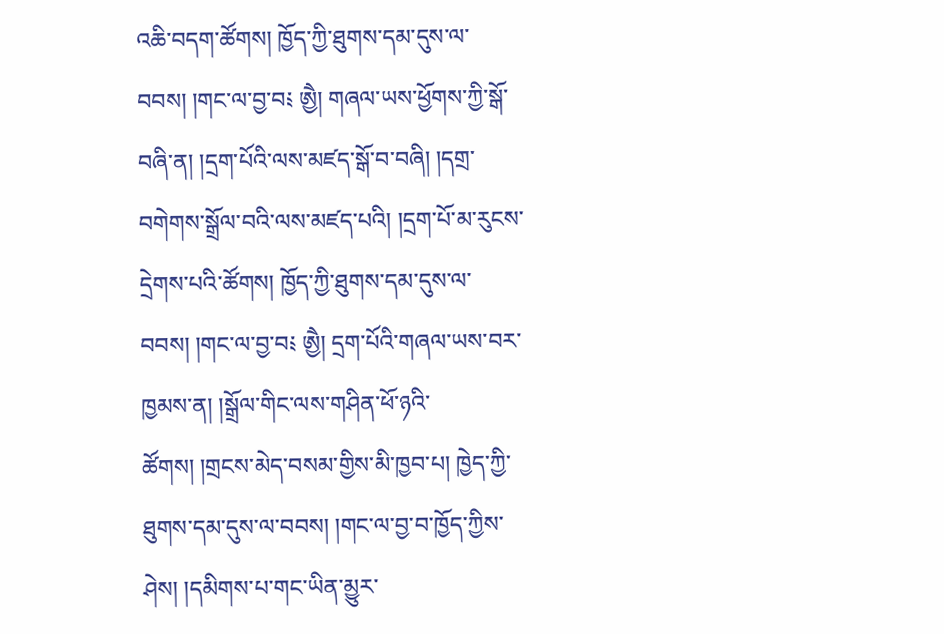འཆི་བདག་ཚོགས། ཁྱོད་ཀྱི་ཐུགས་དམ་དུས་ལ་བབས། །གང་ལ་བྱ་བ༴ ཨྱཻ། གཞལ་ཡས་ཕྱོགས་ཀྱི་སྒོ་བཞི་ན། །དྲག་པོའི་ལས་མཛད་སྒོ་བ་བཞི། །དགྲ་བགེགས་སྒྲོལ་བའི་ལས་མཛད་པའི། །དྲག་པོ་མ་རུངས་དྲེགས་པའི་ཚོགས། ཁྱོད་ཀྱི་ཐུགས་དམ་དུས་ལ་བབས། །གང་ལ་བྱ་བ༴ ཨྱཻ། དྲག་པོའི་གཞལ་ཡས་བར་ཁྱམས་ན། །སྒྲོལ་གིང་ལས་གཤིན་ཕོ་ཉའི་ཚོགས། །གྲངས་མེད་བསམ་གྱིས་མི་ཁྱབ་པ། ཁྱེད་ཀྱི་ཐུགས་དམ་དུས་ལ་བབས། །གང་ལ་བྱ་བ་ཁྱོད་ཀྱིས་ཤེས། །དམིགས་པ་གང་ཡིན་མྱུར་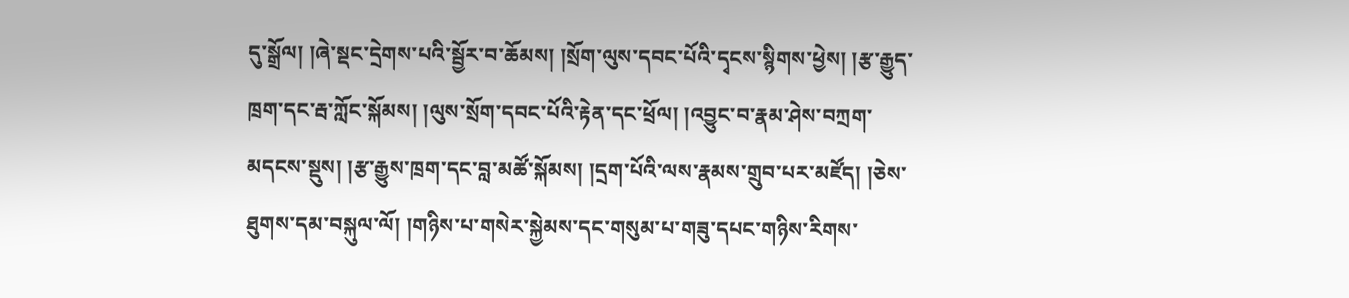དུ་སྒྲོལ། །ཞེ་སྡང་དྲེགས་པའི་སྦྱོར་བ་ཆོམས། །སྲོག་ལུས་དབང་པོའི་དྭངས་སྙིགས་ཕྱེས། །རྩ་རྒྱུད་ཁྲག་དང་རྦ་ཀློང་སྐོམས། །ལུས་སྲོག་དབང་པོའི་རྟེན་དང་ཕྲོལ། །འབྱུང་བ་རྣམ་ཤེས་བཀྲག་མདངས་སྡུས། །རྩ་རྒྱུས་ཁྲག་དང་བླ་མཚོ་སྐོམས། །དྲག་པོའི་ལས་རྣམས་གྲུབ་པར་མཛོད། །ཅེས་ཐུགས་དམ་བསྐུལ་ལོ། །གཉིས་པ་གསེར་སྐྱེམས་དང་གསུམ་པ་གཟུ་དཔང་གཉིས་རིགས་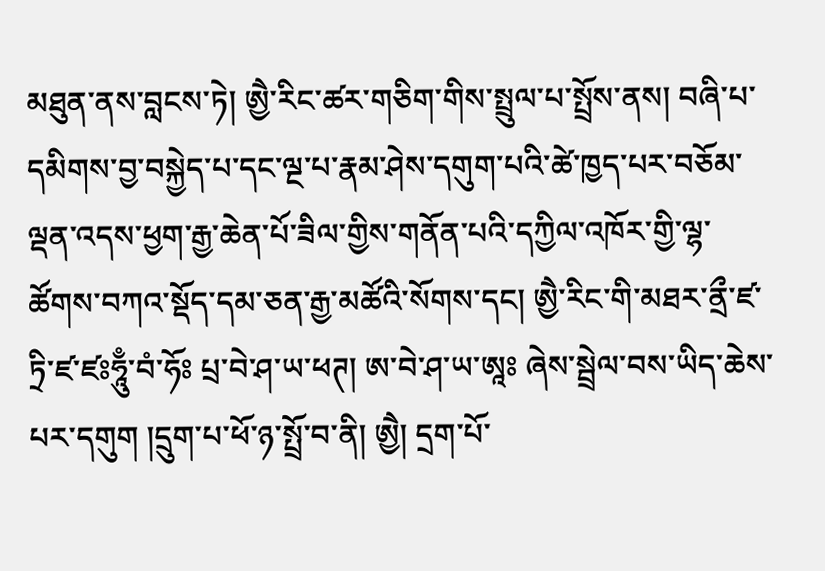མཐུན་ནས་བླངས་ཏེ། ཨྱཻ་རིང་ཚར་གཅིག་གིས་སྤྲུལ་པ་སྤྲོས་ནས། བཞི་པ་དམིགས་བྱ་བསྐྱེད་པ་དང་ལྔ་པ་རྣམ་ཤེས་དགུག་པའི་ཚེ་ཁྱད་པར་བཅོམ་ལྡན་འདས་ཕྱག་རྒྱ་ཆེན་པོ་ཟིལ་གྱིས་གནོན་པའི་དཀྱིལ་འཁོར་གྱི་ལྷ་ཚོགས་བཀའ་སྡོད་དམ་ཅན་རྒྱ་མཚོའི་སོགས་དང། ཨྱཻ་རིང་གི་མཐར་ནྲྀ་ཛ་ཏྲི་ཛ་ཛཿཧཱུྃ་བཾ་ཧོཿ པྲ་བེ་ཤ་ཡ་ཕཊ། ཨ་བེ་ཤ་ཡ་ཨཱཿ ཞེས་སྦྲེལ་བས་ཡིད་ཆེས་པར་དགུག །དྲུག་པ་ཕོ་ཉ་སྤྲོ་བ་ནི། ཨྱཻ། དྲག་པོ་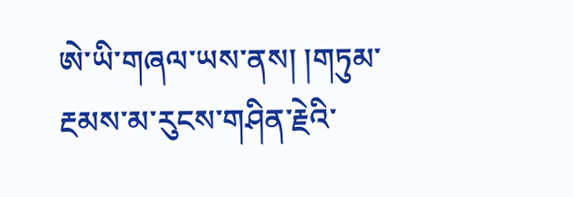ཨེ་ཡི་གཞལ་ཡས་ནས། །གཏུམ་རྔམས་མ་རུངས་གཤིན་རྗེའི་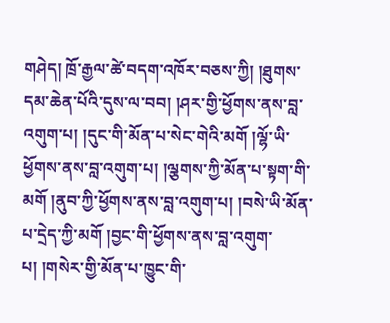གཤེད། ཁྲོ་རྒྱལ་ཚེ་བདག་འཁོར་བཅས་ཀྱི། །ཐུགས་དམ་ཆེན་པོའི་དུས་ལ་བབ། །ཤར་གྱི་ཕྱོགས་ནས་བླ་འགུག་པ། །དུང་གི་མོན་པ་སེང་གེའི་མགོ །ལྷོ་ཡི་ཕྱོགས་ནས་བླ་འགུག་པ། །ལྕགས་ཀྱི་མོན་པ་སྟག་གི་མགོ །ནུབ་ཀྱི་ཕྱོགས་ནས་བླ་འགུག་པ། །བསེ་ཡི་མོན་པ་དྲེད་ཀྱི་མགོ །བྱང་གི་ཕྱོགས་ནས་བླ་འགུག་པ། །གསེར་གྱི་མོན་པ་ཁྱུང་གི་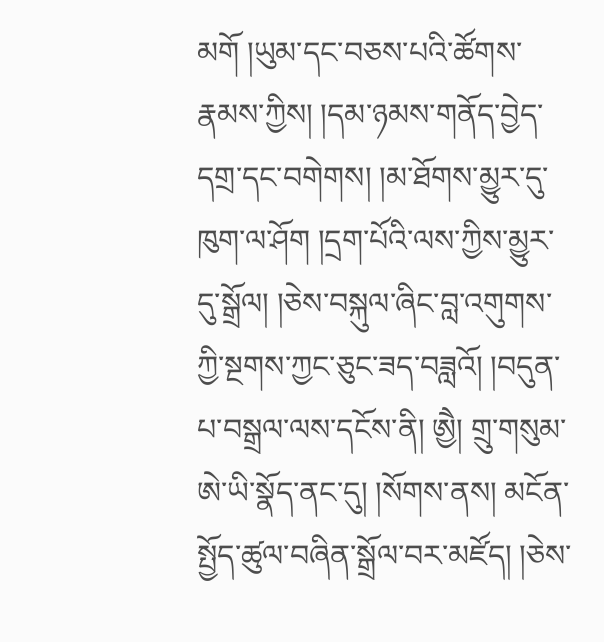མགོ །ཡུམ་དང་བཅས་པའི་ཚོགས་རྣམས་ཀྱིས། །དམ་ཉམས་གནོད་བྱེད་དགྲ་དང་བགེགས། །མ་ཐོགས་མྱུར་དུ་ཁུག་ལ་ཤོག །དྲག་པོའི་ལས་ཀྱིས་མྱུར་དུ་སྒྲོལ། །ཅེས་བསྐུལ་ཞིང་བླ་འགུགས་ཀྱི་སྔགས་ཀྱང་ཅུང་ཟད་བཟླའོ། །བདུན་པ་བསྒྲལ་ལས་དངོས་ནི། ཨྱཻ། གྲུ་གསུམ་ཨེ་ཡི་སྣོད་ནང་དུ། །སོགས་ནས། མངོན་སྤྱོད་ཚུལ་བཞིན་སྒྲོལ་བར་མཛོད། །ཅེས་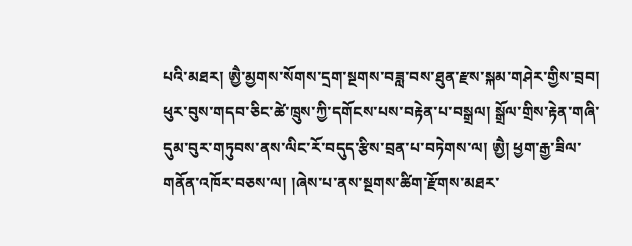པའི་མཐར། ཨྱཻ་མྱགས་སོགས་དྲག་སྔགས་བཟླ་བས་ཐུན་རྫས་སྐམ་གཤེར་གྱིས་བྲབ། ཕུར་བུས་གདབ་ཅིང་ཚེ་ཁྲུས་ཀྱི་དགོངས་པས་བརྟེན་པ་བསྒྲལ། སྒྲོལ་གྲིས་རྟེན་གཞི་དུམ་བུར་གཏུབས་ནས་ལིང་རོ་བདུད་རྩིས་བྲན་པ་བཏེགས་ལ། ཨྱཻ། ཕྱག་རྒྱ་ཟིལ་གནོན་འཁོར་བཅས་ལ། །ཞེས་པ་ནས་སྔགས་ཚིག་རྫོགས་མཐར་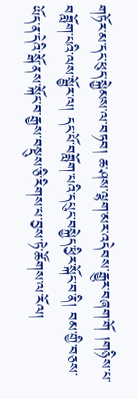གཏོར་མ་དང་ཕུད་སྐྱེམས་ལ་བཏབ། ཆ་ཤས་ལྷག་མར་འདེབས་རྒྱུར་བཞག་གོ །གཉིས་པ་བཟློག་པའི་ལས་སྦྱོར་ལ། དང་པོ་བཟློག་པའི་དཔུང་བསྐྱེད་ཕྱིར་སྐོང་བ་ནི། བམ་གྱི་བཅས་ཡོད་ན་དེའི་སྒོ་ནས་སྐོང་བ་རྒྱས་བསྡུས་ཅི་རིགས་པ་བྱས་ཏེ་ཚོགས་ལ་རོལ།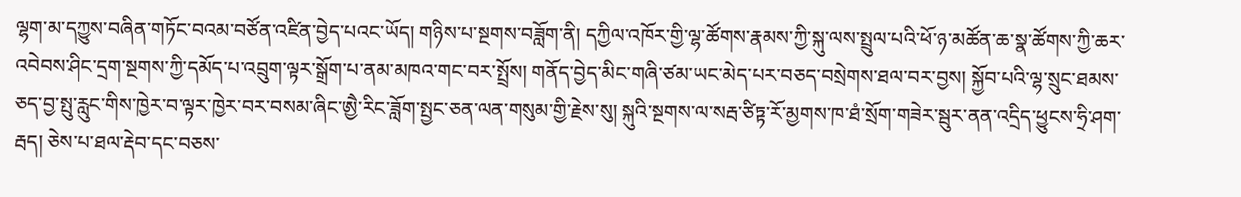ལྷག་མ་དཀྱུས་བཞིན་གཏོང་བའམ་བཙོན་འཛིན་བྱེད་པའང་ཡོད། གཉིས་པ་སྔགས་བཟློག་ནི། དཀྱིལ་འཁོར་གྱི་ལྷ་ཚོགས་རྣམས་ཀྱི་སྐུ་ལས་སྤྲུལ་པའི་ཕོ་ཉ་མཚོན་ཆ་སྣ་ཚོགས་ཀྱི་ཆར་འབེབས་ཤིང་དྲག་སྔགས་ཀྱི་དམོད་པ་འབྲུག་ལྟར་སྒྲོག་པ་ནམ་མཁའ་གང་བར་སྤྲོས། གནོད་བྱེད་མིང་གཞི་ཙམ་ཡང་མེད་པར་བཅད་བསྲེགས་ཐལ་བར་བྱས། སྐྱོབ་པའི་ལྷ་སྲུང་ཐམས་ཅད་བྱ་སྤུ་རླུང་གིས་ཁྱེར་བ་ལྟར་ཁྱེར་བར་བསམ་ཞིང་ཨྱཻ་རིང་ཟློག་སྤྱང་ཅན་ལན་གསུམ་གྱི་རྗེས་སུ། སྐུའི་སྔགས་ལ་སརྦ་ཙིཏྟ་རོ་མྱགས་ཁ་ཐཾ་སྲོག་གཟེར་སྦུར་ནན་འདྲིད་ཕྱུངས་ཧྲི་ཤག་རྦད། ཅེས་པ་ཐལ་རྡེབ་དང་བཅས་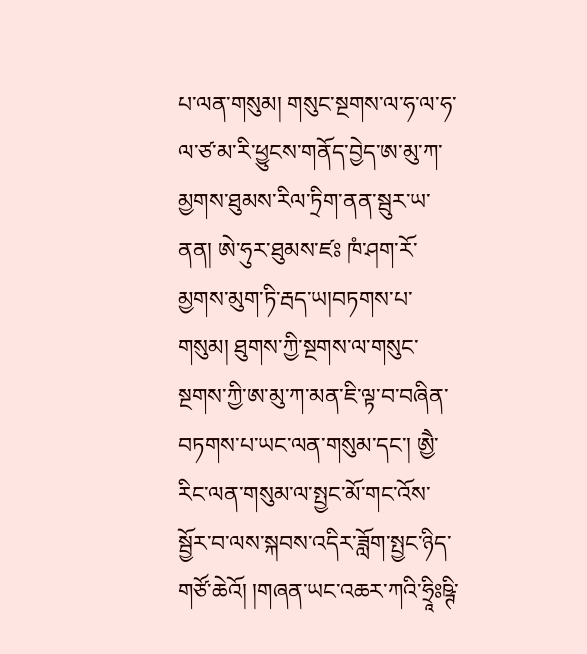པ་ལན་གསུམ། གསུང་སྔགས་ལ་ཧ་ལ་ཧ་ལ་ཙ་མ་རི་ཕྱུངས་གནོད་བྱེད་ཨ་མུ་ཀ་མྱགས་ཐུམས་རིལ་ཏྲིག་ནན་སྦུར་ཡ་ནན། ཨེ་ཧུར་ཐུམས་ཛཿ ཁཾ་ཤག་རོ་མྱགས་མུག་ཏི་རྦད་ཡ།བཏགས་པ་གསུམ། ཐུགས་ཀྱི་སྔགས་ལ་གསུང་སྔགས་ཀྱི་ཨ་མུ་ཀ་མན་ཇི་ལྟ་བ་བཞིན་བཏགས་པ་ཡང་ལན་གསུམ་དང་། ཨྱཻ་རིང་ལན་གསུམ་ལ་སྤྱང་མོ་གང་འོས་སྦྱོར་བ་ལས་སྐབས་འདིར་ཟློག་སྤྱང་ཉིད་གཙོ་ཆེའོ། །གཞན་ཡང་འཆར་ཀའི་ཧྲཱིཿཥྚི་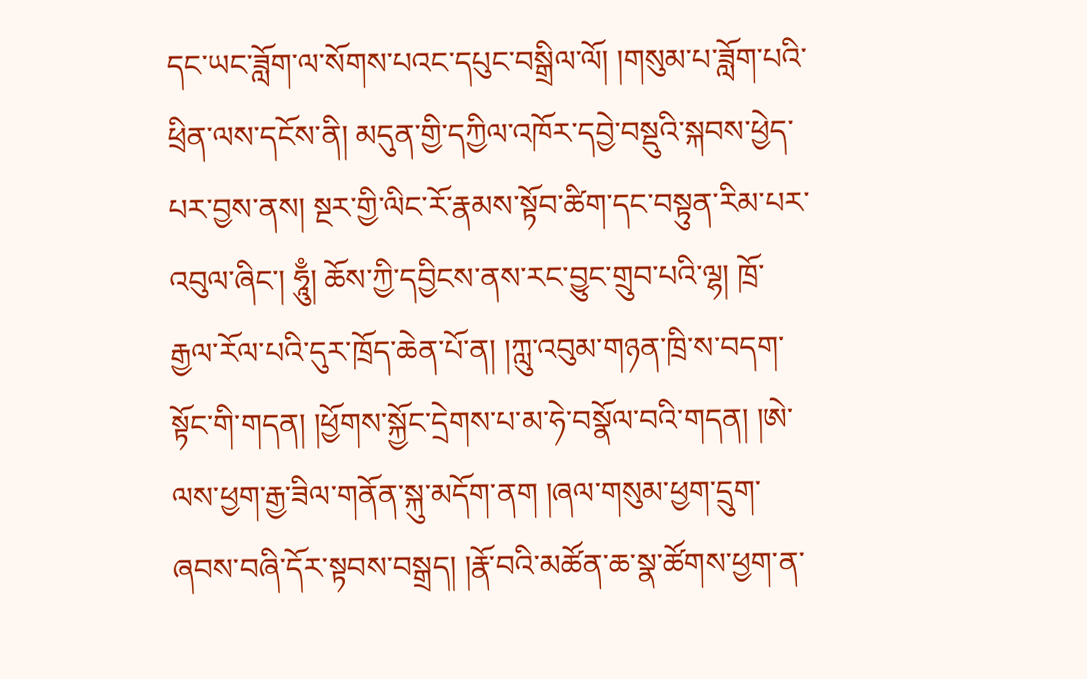དང་ཡང་ཟློག་ལ་སོགས་པའང་དཔུང་བསྒྲིལ་ལོ། །གསུམ་པ་ཟློག་པའི་ཕྲིན་ལས་དངོས་ནི། མདུན་གྱི་དཀྱིལ་འཁོར་དབྱེ་བསྡུའི་སྐབས་ཕྱེད་པར་བྱས་ནས། སྔར་གྱི་ལིང་རོ་རྣམས་སྟོབ་ཚིག་དང་བསྟུན་རིམ་པར་འབུལ་ཞིང་། ཧཱུྃ། ཆོས་ཀྱི་དབྱིངས་ནས་རང་བྱུང་གྲུབ་པའི་ལྷ། ཁྲོ་རྒྱལ་རོལ་པའི་དུར་ཁྲོད་ཆེན་པོ་ན། །ཀླུ་འབུམ་གཉན་ཁྲི་ས་བདག་སྟོང་གི་གདན། །ཕྱོགས་སྐྱོང་དྲེགས་པ་མ་ཧེ་བསྣོལ་བའི་གདན། །ཨེ་ལས་ཕྱག་རྒྱ་ཟིལ་གནོན་སྐུ་མདོག་ནག །ཞལ་གསུམ་ཕྱག་དྲུག་ཞབས་བཞི་དོར་སྟབས་བསྒྲད། །རྣོ་བའི་མཚོན་ཆ་སྣ་ཚོགས་ཕྱག་ན་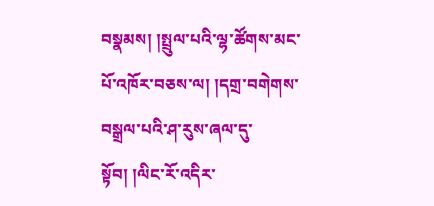བསྣམས། །སྤྲུལ་པའི་ལྷ་ཚོགས་མང་པོ་འཁོར་བཅས་ལ། །དགྲ་བགེགས་བསྒྲལ་པའི་ཤ་རུས་ཞལ་དུ་སྟོབ། །ལིང་རོ་འདིར་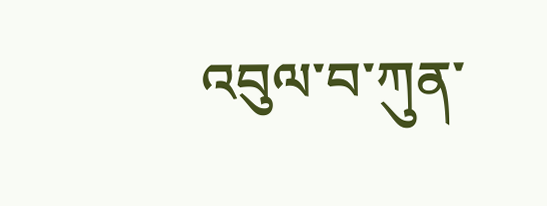འབུལ་བ་ཀུན་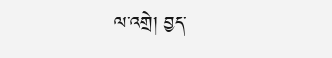ལ་འགྲེ། བྱད་